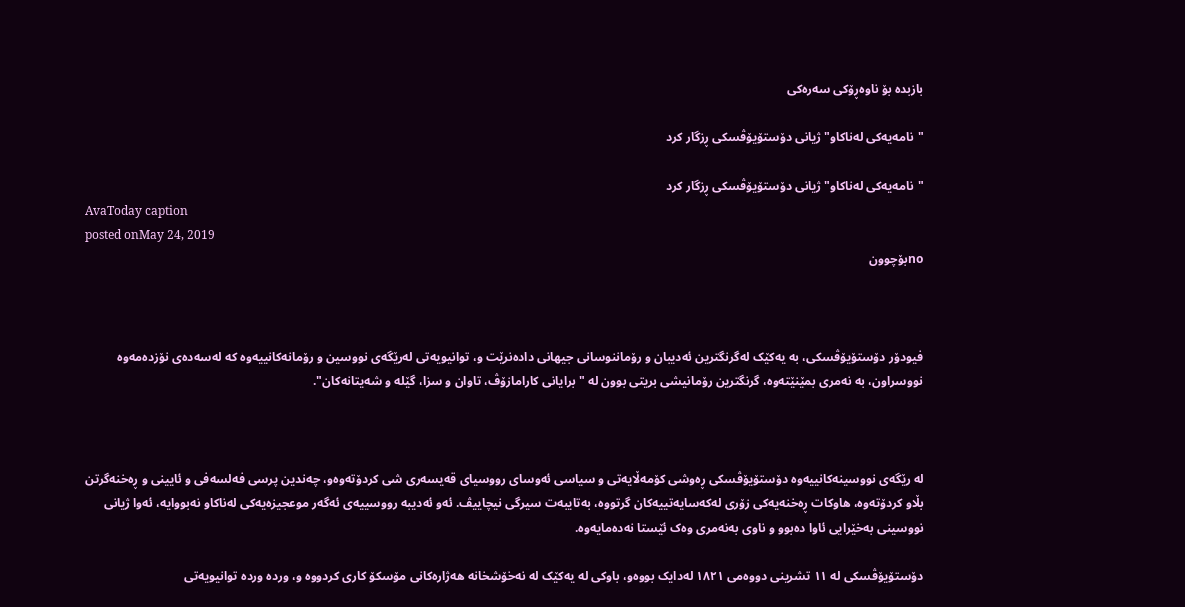بازبدە بۆ ناوەڕۆکی سەرەکی

"نامەیەکى لەناکاو" ژیانى دۆستۆیۆڤسکی ڕزگار کرد

"نامەیەکى لەناکاو" ژیانى دۆستۆیۆڤسکی ڕزگار کرد
AvaToday caption
posted onMay 24, 2019
noبۆچوون



فیودۆر دۆستۆیۆڤسکی، بە یەکێک لەگرنگترین ئەدیبان و رۆماننوسانى جیهانى دادەنرێت و، توانیویەتى لەرێگەى نووسین و رۆمانەکانییەوە کە لەسەدەى نۆزدەمەوە نووسراون، بە نەمری بمێنێتەوە، گرنگترین رۆمانیشى بریتی بوون لە " برایانى کارامازۆڤ، تاوان و سزا، گێلە و شەیتانەکان".



لە رێگەى نووسینەکانییەوە دۆستۆیۆڤسکی ڕەوشى کۆمەڵایەتى و سیاسی ئەوسای رووسیاى قەیسەرى شی کردۆتەوەو، چەندین پرسى فەلسەفی و ئایینى و ڕەخنەگرتن بڵاو کردۆتەوە، هاوکات ڕەخنەیەکى زۆرى لەکەسایەتییەکان گرتووە، بەتایبەت سیرگی نیچاییڤ. ئەو ئەدیبە رووسییەى ئەگەر موعجیزەیەکى لەناکاو نەبووایە، ئەوا ژیانى نووسینى بەخێرایی ئاوا دەبوو و ناوی بەنەمری وەک ئێستا نەدەمایەوە.

دۆستۆیۆڤسکی لە ١١ تشرینى دووەمى ١٨٢١ لەدایک بووەو، باوکی لە یەکێک لە نەخۆشخانە هەژارەکانى مۆسکۆ کاری کردووە و، وردە وردە توانیویەتى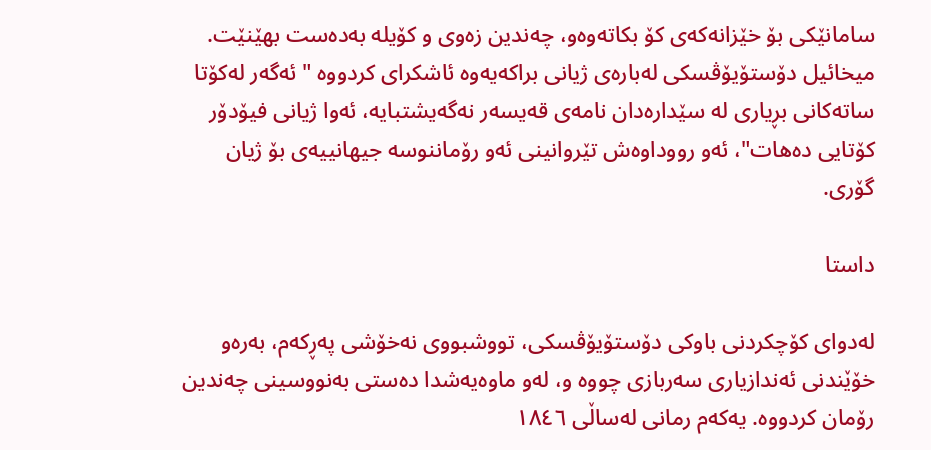سامانێکی بۆ خێزانەکەى کۆ بکاتەوەو، چەندین زەوی و کۆیلە بەدەست بهێنێت. میخائیل دۆستۆیۆڤسکی لەبارەى ژیانى براکەیەوە ئاشکرای کردووە " ئەگەر لەکۆتا ساتەکانى بڕیاری لە سێدارەدان نامەى قەیسەر نەگەیشتبایە، ئەوا ژیانى فیۆدۆر کۆتایی دەهات"، ئەو رووداوەش تێروانینى ئەو رۆماننوسە جیهانییەى بۆ ژیان گۆری.

داستا

لەدواى کۆچکردنى باوکی دۆستۆیۆڤسکی، تووشبووى نەخۆشی پەڕکەم، بەرەو خۆێندنى ئەندازیاری سەربازی چووە و، لەو ماوەیەشدا دەستى بەنووسینى چەندین رۆمان کردووە. یەکەم رمانى لەساڵى ١٨٤٦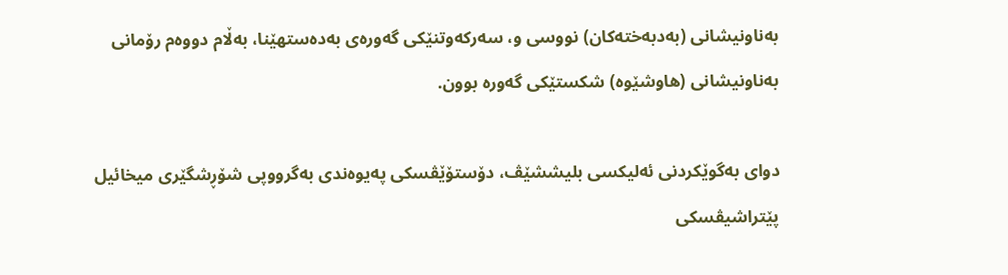بەناونیشانی (بەدبەختەکان) نووسی و، سەرکەوتنێکى گەورەی بەدەستهێنا، بەڵام دووەم رۆمانی بەناونیشانى (هاوشێوە) شکستێکى گەورە بوون.

دواى بەگوێکردنى ئەلیکسی بلیششێڤ، دۆستۆێڤسکی پەیوەندی بەگرووپی شۆڕشگێری میخائیل پێتراشیڤسکی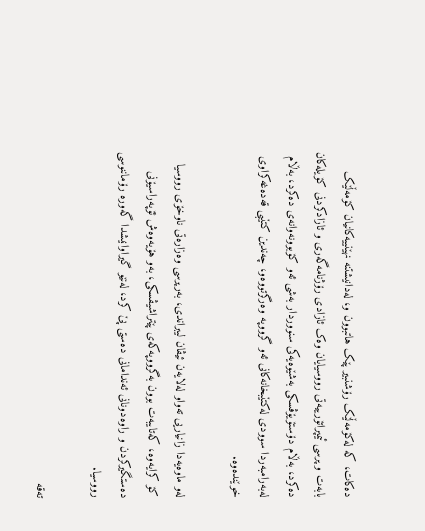دەکات، کە لەکۆمەڵێک رۆشنبیر پێک هاتبوون و، لەدانیشتنە نهێنییەکانیان کۆمەڵێک بابەت و پرسی ئیمپراتۆرییەتى رووسیایان وەک ئازادی رۆژنامەگەری و ئازادکردنى کۆیلەکان دەکرد، بەڵام دۆستۆیۆڤسکی بەشێوەیەکى سنووردار بەشى ئەو کۆبوونەوانەى دەکرد، بەڵام لەبەرامبەردا سوودی لەکتێبخانەکانى ئەو گرووپە وەرگرتووەو، چەندین کتێبی قەدەغەکراوی خوێندەوە.

لەو ماوەیەدا زانیاریی تەواو لەلایەن ئیڤان لیبراندی، بەرپرسى وەزارەتى ناوخۆی رووسیا کۆ کرایەوە، کەتایبەت بوون بەگرووپەکەى پێتراشیڤسکی، بەو هۆیەوەش ئۆپەراسیۆنى دەستگیرکردن و راوەدونانی ئەندامانى دەستی پێ کرد، لەنێو گیراوانیشدا گەورە رۆماننوسی رووسیا.

تەقە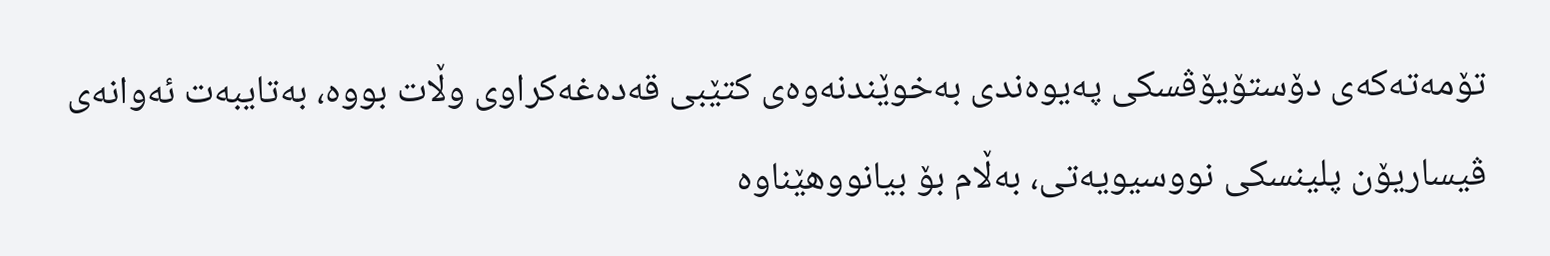تۆمەتەکەى دۆستۆیۆڤسکی پەیوەندی بەخوێندنەوەى کتێبی قەدەغەکراوی وڵات بووە، بەتایبەت ئەوانەى ڤیساریۆن پلینسکی نووسیویەتى، بەڵام بۆ بیانووهێناوە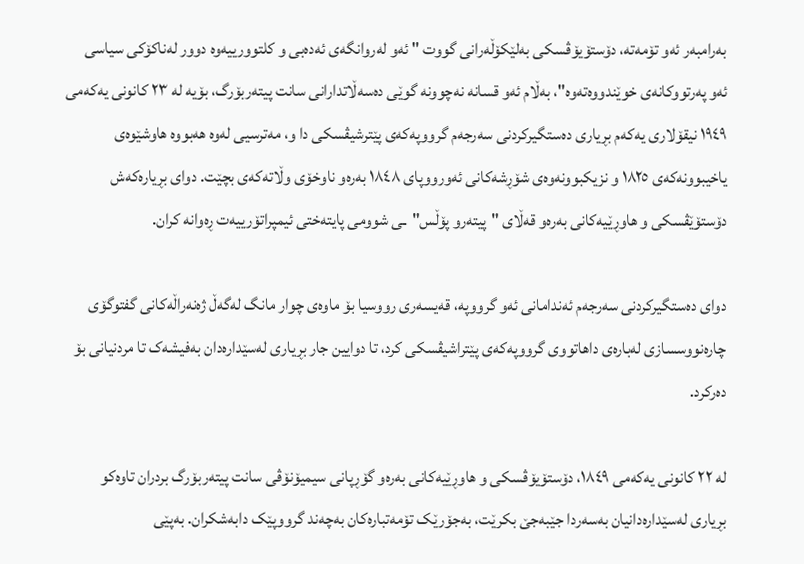بەرامبەر ئەو تۆمەتە، دۆستۆیۆڤسکی بەلێکۆڵەرانى گووت " ئەو لەروانگەى ئەدەبی و کلتوورییەوە دوور لەناکۆکی سیاسی ئەو پەرتووکانەى خوێندووەتەوە"، بەڵام ئەو قسانە نەچوونە گوێی دەسەڵاتدارانى سانت پیتەربۆرگ، بۆیە لە ٢٣ کانونى یەکەمى ١٩٤٩ نیقۆلاری یەکەم بڕیاری دەستگیرکردنى سەرجەم گرووپەکەى پێترشیڤسکی دا و، مەترسیی لەوە هەبووە هاوشێوەى یاخیبوونەکەى ١٨٢٥ و نزیکبوونەوەى شۆڕشەکانى ئەورووپاى ١٨٤٨ بەرەو ناوخۆى وڵاتەکەى بچێت. دواى بڕیارەکەش دۆستۆێڤسکی و هاوڕێیەکانى بەرەو قەڵاى "پیتەرو پۆڵس"ـى شوومی پایتەختى ئیمپراتۆرییەت ڕەوانە کران.

دواى دەستگیرکردنى سەرجەم ئەندامانى ئەو گرووپە، قەیسەرى رووسیا بۆ ماوەى چوار مانگ لەگەڵ ژەنەراڵەکانى گفتوگۆى چارەنووسسازی لەبارەى داهاتووی گرووپەکەى پێتراشیڤسکی کرد، تا دوایین جار بڕیارى لەسێدارەدان بەفیشەک تا مردنیانی بۆ دەرکرد.

لە ٢٢ کانونى یەکەمى ١٨٤٩، دۆستۆیۆڤسکی و هاوڕێیەکانى بەرەو گۆڕپانى سیمیۆنۆڤی سانت پیتەربۆرگ بردران تاوەکو بڕیاری لەسێدارەدانیان بەسەردا جێبەجێ بکرێت، بەجۆرێک تۆمەتبارەکان بەچەند گرووپێک دابەشکران. بەپێی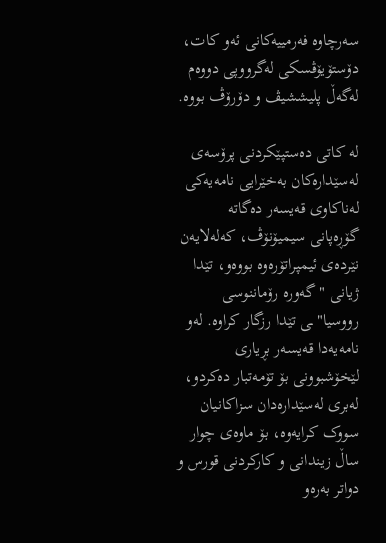سەرچاوە فەرمییەکانى ئەو کات، دۆستۆیۆڤسکی لەگرووپى دووەم لەگەڵ پلیششیڤ و دۆرۆڤ بووە.

لە کاتى دەستپێکردنى پرۆسەى لەسێدارەکان بەخێرایی نامەیەکى لەناکاوی قەیسەر دەگاتە گۆڕەپانى سیمیۆنۆڤ، کەلەلایەن نێردەى ئیمپراتۆرەوە بووەو، تێدا ژیانى " گەورە رۆماننوسى رووسیا"ـى تێدا رزگار کراوە. لەو نامەیەدا قەیسەر بڕیارى لێخۆشبوونى بۆ تۆمەتبار دەکردو، لەبرى لەسێدارەدان سزاکانیان سووک کرایەوە، بۆ ماوەى چوار ساڵ زیندانى و کارکردنى قورس و دواتر بەرەو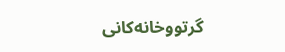گرتووخانەکانى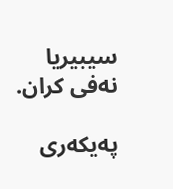سیبیریا نەفی کران.

پەیکەرى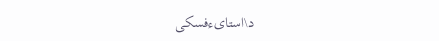د\استایءفسکى